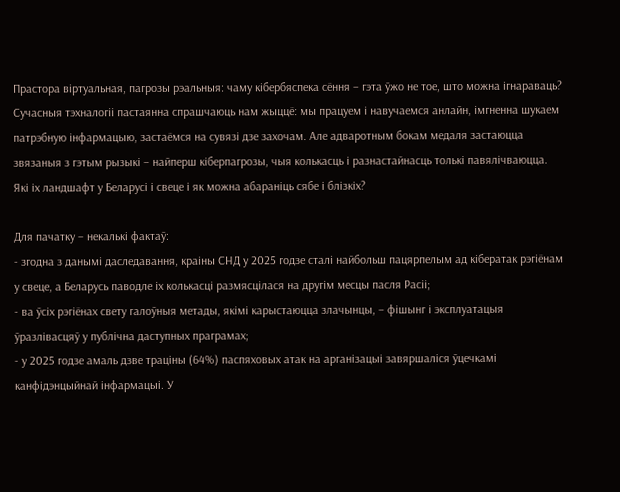Прастора віртуальная, пагрозы рэальныя: чаму кібербяспека сёння – гэта ўжо не тое, што можна ігнараваць?
Сучасныя тэхналогіі пастаянна спрашчаюць нам жыццё: мы працуем і навучаемся анлайн, імгненна шукаем патрэбную інфармацыю, застаёмся на сувязі дзе захочам. Але адваротным бокам медаля застаюцца звязаныя з гэтым рызыкі – найперш кіберпагрозы, чыя колькасць і разнастайнасць толькі павялічваюцца. Які іх ландшафт у Беларусі і свеце і як можна абараніць сябе і блізкіх?

Для пачатку – некалькі фактаў:
- згодна з данымі даследавання, краіны СНД у 2025 годзе сталі найбольш пацярпелым ад кібератак рэгіёнам у свеце, а Беларусь паводле іх колькасці размясцілася на другім месцы пасля Расіі;
- ва ўсіх рэгіёнах свету галоўныя метады, якімі карыстаюцца злачынцы, – фішынг і эксплуатацыя ўразлівасцяў у публічна даступных праграмах;
- у 2025 годзе амаль дзве траціны (64%) паспяховых атак на арганізацыі завяршаліся ўцечкамі канфідэнцыйнай інфармацыі. У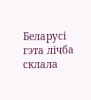Беларусі гэта лічба склала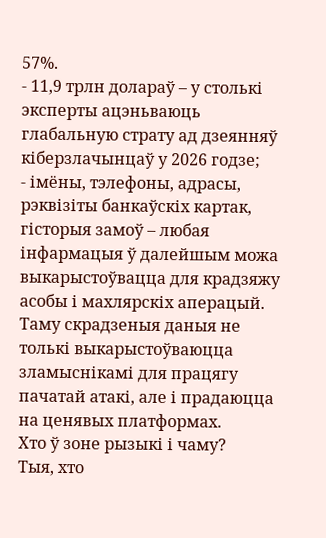57%.
- 11,9 трлн долараў – у столькі эксперты ацэньваюць глабальную страту ад дзеянняў кіберзлачынцаў у 2026 годзе;
- імёны, тэлефоны, адрасы, рэквізіты банкаўскіх картак, гісторыя замоў – любая інфармацыя ў далейшым можа выкарыстоўвацца для крадзяжу асобы і махлярскіх аперацый. Таму скрадзеныя даныя не толькі выкарыстоўваюцца зламыснікамі для працягу пачатай атакі, але і прадаюцца на ценявых платформах.
Хто ў зоне рызыкі і чаму?
Тыя, хто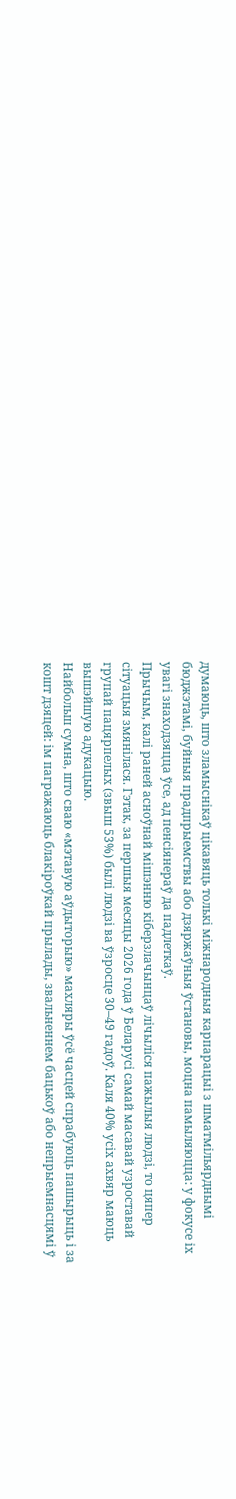думаюць, што зламыснікаў цікавяць толькі міжнародныя карпарацыі з шматмільярднымі бюджэтамі, буйныя прадпрыемствы або дзяржаўныя ўстановы, моцна памыляюцца: у фокусе іх увагі знаходзяцца ўсе, ад пенсіянераў да падлеткаў.
Прычым, калі раней асноўнай мішэнню кіберзлачынцаў лічыліся пажылыя людзі, то цяпер сітуацыя змянілася. Гэтак, за першыя месяцы 2026 года ў Беларусі самай масавай узроставай групай пацярпелых (звыш 53%) былі людзі ва ўзросце 30–49 гадоў. Каля 40% усіх ахвяр маюць вышэйшую адукацыю.
Найбольш сумна, што сваю «мэтавую аўдыторыю» махляры ўсё часцей спрабуюць пашырыць і за кошт дзяцей: ім пагражаюць блакіроўкай прылады, звальненнем бацькоў або непрыемнасцямі ў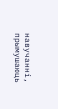навучанні, прымушаюць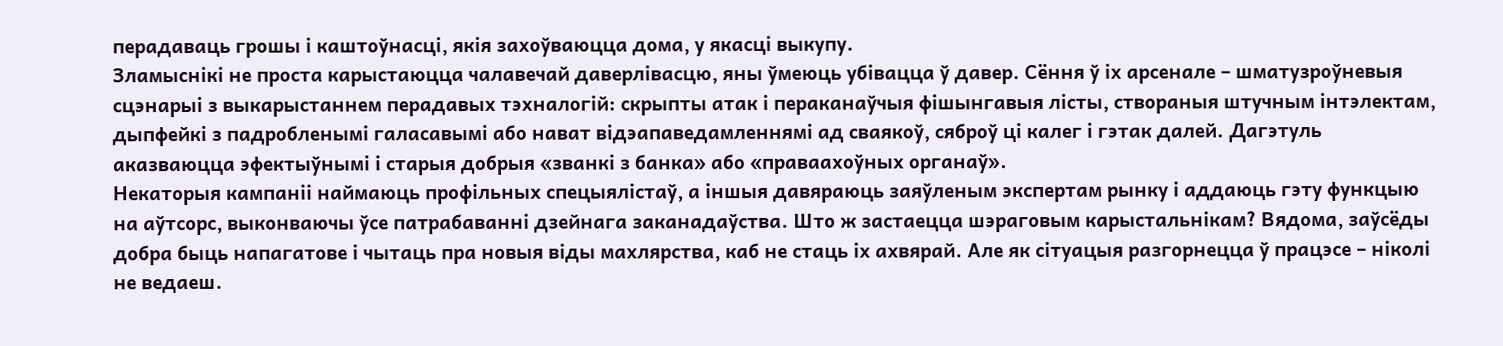перадаваць грошы і каштоўнасці, якія захоўваюцца дома, у якасці выкупу.
Зламыснікі не проста карыстаюцца чалавечай даверлівасцю, яны ўмеюць убівацца ў давер. Сёння ў іх арсенале – шматузроўневыя сцэнарыі з выкарыстаннем перадавых тэхналогій: скрыпты атак і пераканаўчыя фішынгавыя лісты, створаныя штучным інтэлектам, дыпфейкі з падробленымі галасавымі або нават відэапаведамленнямі ад сваякоў, сяброў ці калег і гэтак далей. Дагэтуль аказваюцца эфектыўнымі і старыя добрыя «званкі з банка» або «праваахоўных органаў».
Некаторыя кампаніі наймаюць профільных спецыялістаў, а іншыя давяраюць заяўленым экспертам рынку і аддаюць гэту функцыю на аўтсорс, выконваючы ўсе патрабаванні дзейнага заканадаўства. Што ж застаецца шэраговым карыстальнікам? Вядома, заўсёды добра быць напагатове і чытаць пра новыя віды махлярства, каб не стаць іх ахвярай. Але як сітуацыя разгорнецца ў працэсе – ніколі не ведаеш.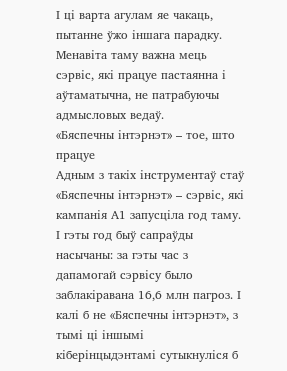І ці варта агулам яе чакаць, пытанне ўжо іншага парадку.
Менавіта таму важна мець сэрвіс, які працуе пастаянна і аўтаматычна, не патрабуючы адмысловых ведаў.
«Бяспечны інтэрнэт» – тое, што працуе
Адным з такіх інструментаў стаў «Бяспечны інтэрнэт» – сэрвіс, які кампанія А1 запусціла год таму. І гэты год быў сапраўды насычаны: за гэты час з дапамогай сэрвісу было заблакіравана 16,6 млн пагроз. І калі б не «Бяспечны інтэрнэт», з тымі ці іншымі кіберінцыдэнтамі сутыкнуліся б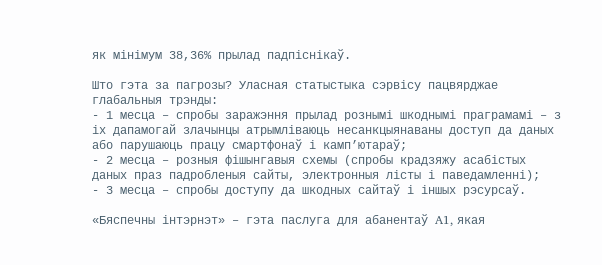як мінімум 38,36% прылад падпіснікаў.

Што гэта за пагрозы? Уласная статыстыка сэрвісу пацвярджае глабальныя трэнды:
- 1 месца – спробы заражэння прылад рознымі шкоднымі праграмамі – з іх дапамогай злачынцы атрымліваюць несанкцыянаваны доступ да даных або парушаюць працу смартфонаў і камп’ютараў;
- 2 месца – розныя фішынгавыя схемы (спробы крадзяжу асабістых даных праз падробленыя сайты, электронныя лісты і паведамленні);
- 3 месца – спробы доступу да шкодных сайтаў і іншых рэсурсаў.

«Бяспечны інтэрнэт» – гэта паслуга для абанентаў A1, якая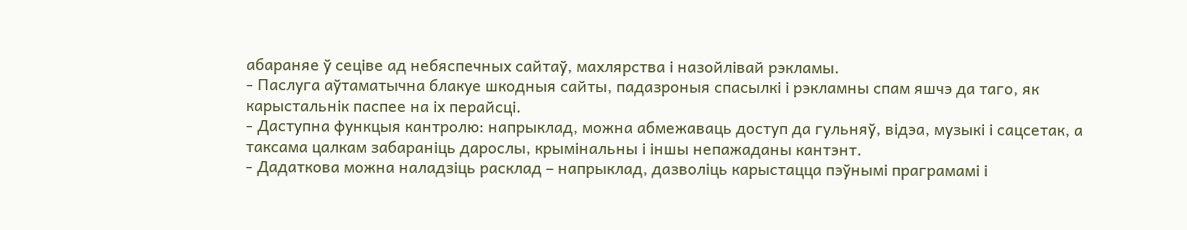абараняе ў сеціве ад небяспечных сайтаў, махлярства і назойлівай рэкламы.
- Паслуга аўтаматычна блакуе шкодныя сайты, падазроныя спасылкі і рэкламны спам яшчэ да таго, як карыстальнік паспее на іх перайсці.
- Даступна функцыя кантролю: напрыклад, можна абмежаваць доступ да гульняў, відэа, музыкі і сацсетак, а таксама цалкам забараніць дарослы, крымінальны і іншы непажаданы кантэнт.
- Дадаткова можна наладзіць расклад – напрыклад, дазволіць карыстацца пэўнымі праграмамі і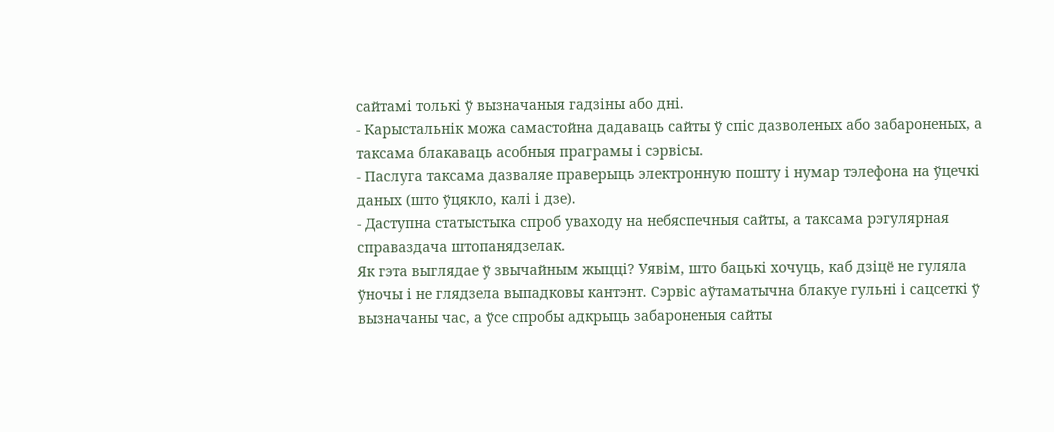сайтамі толькі ў вызначаныя гадзіны або дні.
- Карыстальнік можа самастойна дадаваць сайты ў спіс дазволеных або забароненых, а таксама блакаваць асобныя праграмы і сэрвісы.
- Паслуга таксама дазваляе праверыць электронную пошту і нумар тэлефона на ўцечкі даных (што ўцякло, калі і дзе).
- Даступна статыстыка спроб уваходу на небяспечныя сайты, а таксама рэгулярная справаздача штопанядзелак.
Як гэта выглядае ў звычайным жыцці? Уявім, што бацькі хочуць, каб дзіцё не гуляла ўночы і не глядзела выпадковы кантэнт. Сэрвіс аўтаматычна блакуе гульні і сацсеткі ў вызначаны час, а ўсе спробы адкрыць забароненыя сайты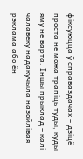фіксуюцца ў справаздачах – дзіцё проста не можа трапіць туды, куды яму не варта. Іншы прыклад – калі чалавеку надакучыла назойлівая рэклама або ён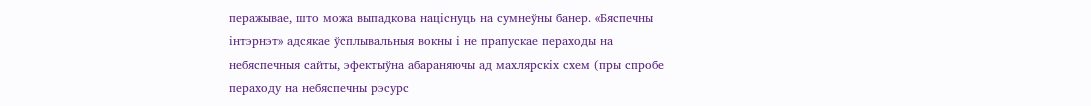перажывае, што можа выпадкова націснуць на сумнеўны банер. «Бяспечны інтэрнэт» адсякае ўсплывальныя вокны і не прапускае пераходы на небяспечныя сайты, эфектыўна абараняючы ад махлярскіх схем (пры спробе пераходу на небяспечны рэсурс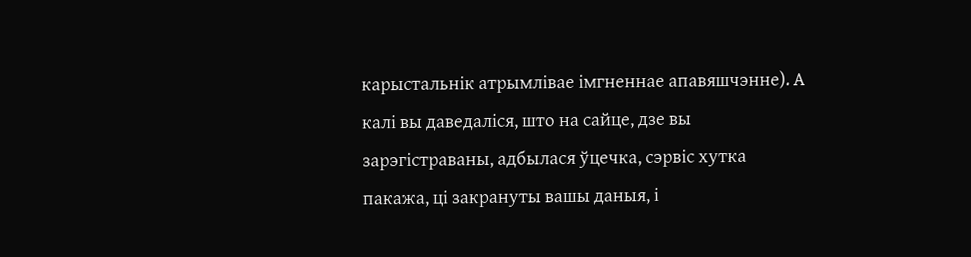карыстальнік атрымлівае імгненнае апавяшчэнне). А калі вы даведаліся, што на сайце, дзе вы зарэгістраваны, адбылася ўцечка, сэрвіс хутка пакажа, ці закрануты вашы даныя, і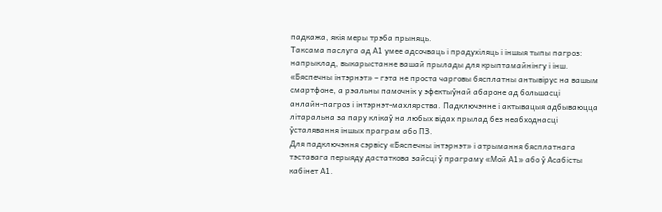падкажа, якія меры трэба прыняць.
Таксама паслуга ад А1 умее адсочваць і прадухіляць і іншыя тыпы пагроз: напрыклад, выкарыстанне вашай прылады для крыптамайнінгу і інш.
«Бяспечны інтэрнэт» – гэта не проста чарговы бясплатны антывірус на вашым смартфоне, а рэальны памочнік у эфектыўнай абароне ад большасці анлайн‑пагроз і інтэрнэт‑махлярства. Падключэнне і актывацыя адбываюцца літаральна за пару клікаў на любых відах прылад без неабходнасці ўсталявання іншых праграм або ПЗ.
Для падключэння сэрвісу «Бяспечны інтэрнэт» і атрымання бясплатнага тэставага перыяду дастаткова зайсці ў праграму «Мой А1» або ў Асабісты кабінет А1.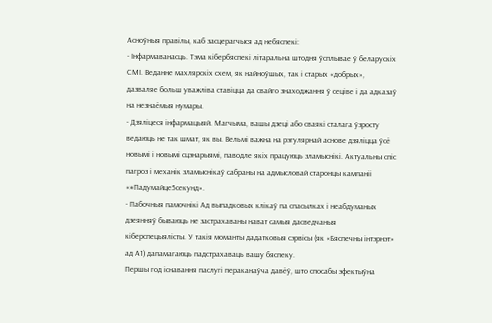Асноўныя правілы, каб засцерагчыся ад небяспекі:
- Інфармаванасць. Тэма кібербяспекі літаральна штодня ўсплывае ў беларускіх СМІ. Веданне махлярскіх схем, як найноўшых, так і старых «добрых», дазваляе больш уважліва ставіцца да свайго знаходжання ў сеціве і да адказаў на незнаёмыя нумары.
- Дзяліцеся інфармацыяй. Магчыма, вашы дзеці або сваякі сталага ўзросту ведаюць не так шмат, як вы. Вельмі важна на рэгулярнай аснове дзяліцца ўсё новымі і новымі сцэнарыямі, паводле якіх працуюць зламыснікі. Актуальны спіс пагроз і механік зламыснікаў сабраны на адмысловай старонцы кампаніі «#Падумайце5секунд».
- Пабочныя памочнікі Ад выпадковых клікаў па спасылках і неабдуманых дзеянняў бываюць не застрахаваны нават самыя дасведчаныя кіберспецыялісты. У такія моманты дадатковыя сэрвісы (як «Бяспечны інтэрнэт» ад А1) дапамагаюць падстрахаваць вашу бяспеку.
Першы год існавання паслугі пераканаўча давёў, што спосабы эфектыўна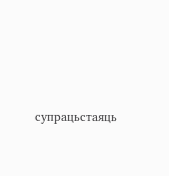супрацьстаяць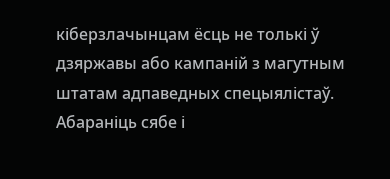кіберзлачынцам ёсць не толькі ў дзяржавы або кампаній з магутным штатам адпаведных спецыялістаў. Абараніць сябе і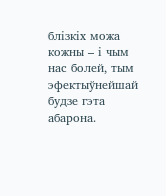блізкіх можа кожны – і чым нас болей, тым эфектыўнейшай будзе гэта абарона.